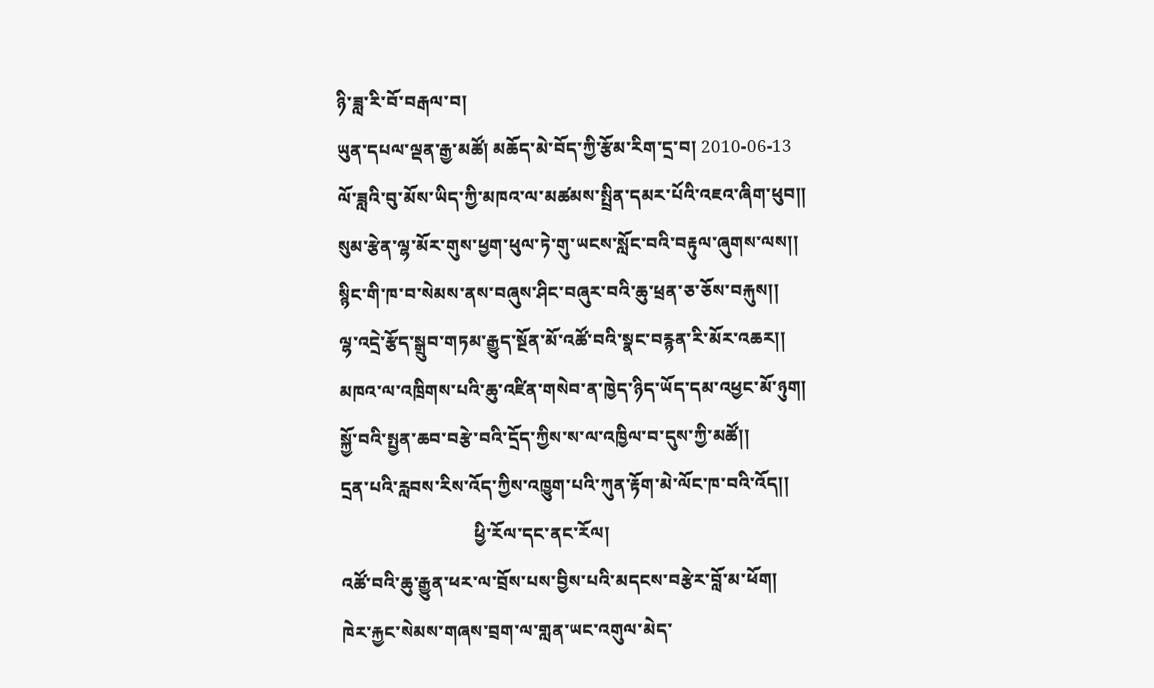ཉི་ཟླ་རི་བོ་བརྒལ་བ།
ཡུན་དཔལ་ལྡན་རྒྱ་མཚོ། མཆོད་མེ་བོད་ཀྱི་རྩོམ་རིག་དྲ་བ། 2010-06-13
ལོ་ཟླའི་བུ་མོས་ཡིད་ཀྱི་མཁའ་ལ་མཚམས་སྤྲིན་དམར་པོའི་འཇའ་ཞིག་ཕུབ།།
སུམ་རྩེན་ལྷ་མོར་གུས་ཕྱག་ཕུལ་ཏེ་གུ་ཡངས་སློང་བའི་བརྟུལ་ཞུགས་ལས།།
སྙིང་གི་ཁ་བ་སེམས་ནས་བཞུས་ཤིང་བཞུར་བའི་ཆུ་ཕྲན་ཅ་ཅོས་བརྐུས།།
ལྷ་འདྲེ་རྩོད་སྒྲུབ་གཏམ་རྒྱུད་སྔོན་མོ་འཚོ་བའི་སྣང་བརྙན་རི་མོར་འཆར།།
མཁའ་ལ་འཁྲིགས་པའི་ཆུ་འཛིན་གསེབ་ན་ཁྱེད་ཉིད་ཡོད་དམ་འཕྱང་མོ་ཉུག།
སྐྱོ་བའི་སྤྱན་ཆབ་བརྩེ་བའི་དྲོད་ཀྱིས་ས་ལ་འཁྱིལ་བ་དུས་ཀྱི་མཚོ།།
དྲན་པའི་རླབས་རིས་འོད་ཀྱིས་འཁྱུག་པའི་ཀུན་རྟོག་མེ་ལོང་ཁ་བའི་འོད།།
                              ཕྱི་རོལ་དང་ནང་རོལ།
འཚོ་བའི་ཆུ་རྒྱུན་ཕར་ལ་བྲོས་པས་བྱིས་པའི་མདངས་བརྩེར་བློ་མ་ཕོག།
ཁེར་རྐྱང་སེམས་གཞས་བྲག་ལ་གླན་ཡང་འགུལ་མེད་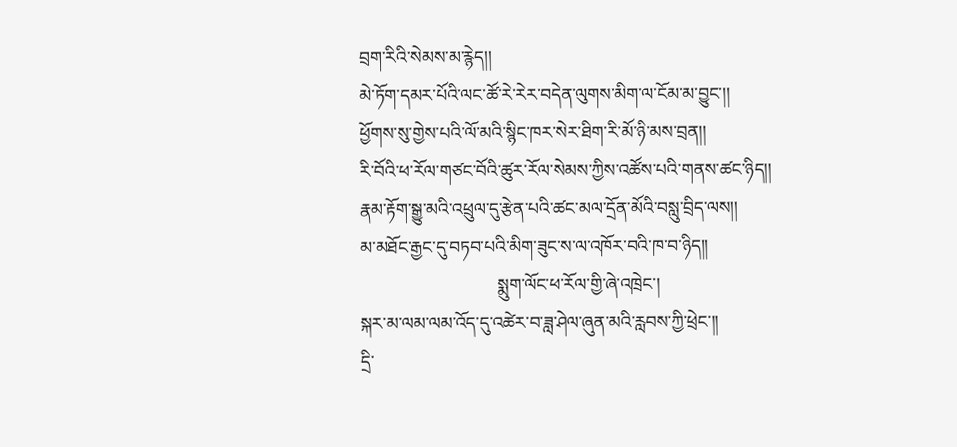བྲག་རིའི་སེམས་མ་རྙེད།།
མེ་ཏོག་དམར་པོའི་ལང་ཚོ་རེ་རེར་བདེན་ལུགས་མིག་ལ་ངོམ་མ་བྱུང་།།
ཕྱོགས་སུ་གྱེས་པའི་ལོ་མའི་སྙིང་ཁར་སེར་ཐིག་རི་མོ་ཉི་མས་བྲན།།
རི་བོའི་ཕ་རོལ་གཙང་བོའི་ཚུར་རོལ་སེམས་ཀྱིས་འཚོས་པའི་གནས་ཚང་ཉིད།།
རྣམ་རྟོག་སྒྱུ་མའི་འཕྲུལ་དུ་རྩེན་པའི་ཚང་མལ་དྲོན་མོའི་བསླུ་བྲིད་ལས།།
མ་མཐོང་རྒྱང་དུ་བཏབ་པའི་མིག་ཟུང་ས་ལ་འཁོར་བའི་ཁ་བ་ཉིད།།
                               སྨུག་ལོང་ཕ་རོལ་གྱི་ཞེ་འཁྲེང་།
སྐར་མ་ལམ་ལམ་འོད་དུ་འཚེར་བ་ཟླ་ཤེལ་ཞུན་མའི་རླབས་ཀྱི་ཕྲེང་།།
དྲི་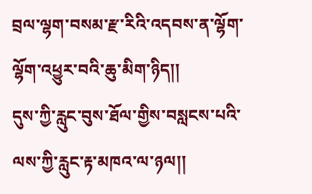བྲལ་ལྷག་བསམ་རྫ་རིའི་འདབས་ན་ལྷོག་ལྷོག་འཕྱུར་བའི་ཆུ་མིག་ཉིད།།
དུས་ཀྱི་རླུང་བུས་ཐོལ་གྱིས་བསླངས་པའི་ལས་ཀྱི་རླུང་རྟ་མཁའ་ལ་ཉལ།།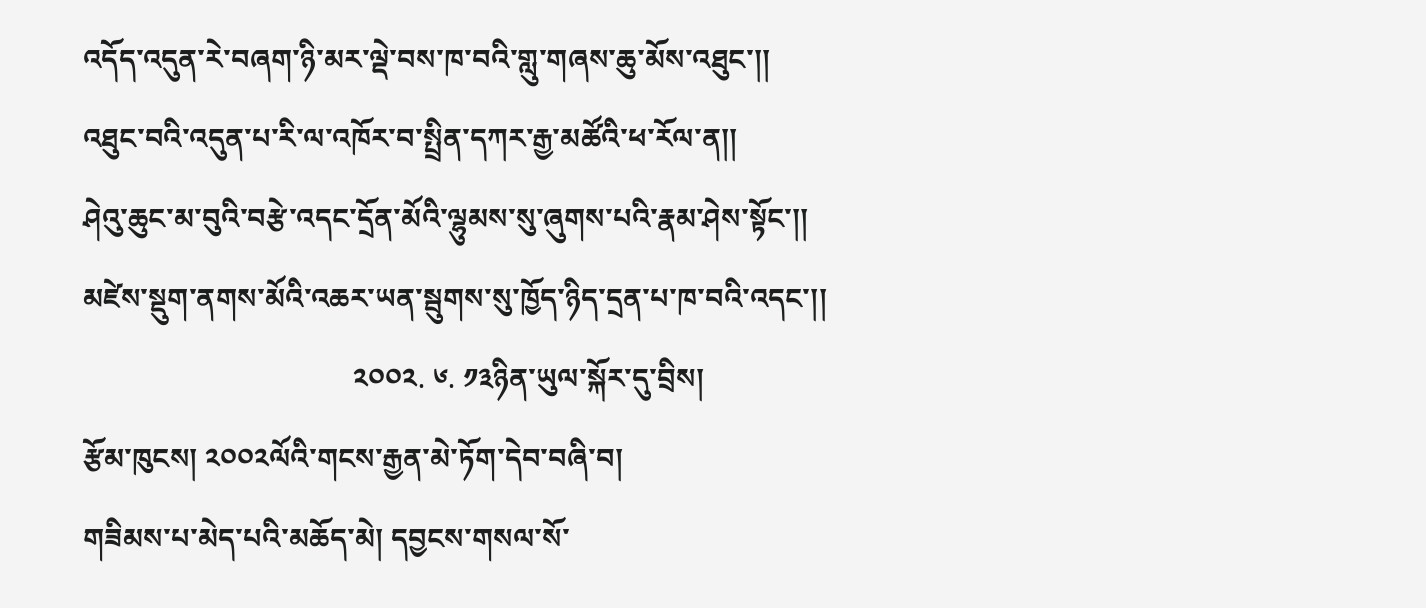འདོད་འདུན་རེ་བཞག་ཉི་མར་ལྡེ་བས་ཁ་བའི་གླུ་གཞས་ཆུ་མོས་འཐུང་།།
འཐུང་བའི་འདུན་པ་རི་ལ་འཁོར་བ་སྤྲིན་དཀར་རྒྱ་མཚོའི་ཕ་རོལ་ན།།
ཤེའུ་ཆུང་མ་བུའི་བརྩེ་འདང་དྲོན་མོའི་ལྷུམས་སུ་ཞུགས་པའི་རྣམ་ཤེས་སྟོང་།།
མཛེས་སྡུག་ནགས་མོའི་འཆར་ཡན་སྦུགས་སུ་ཁྱོད་ཉིད་དྲན་པ་ཁ་བའི་འདང་།།
                                     ༢༠༠༢. ༦. ༡༣ཉིན་ཡུལ་སྐོར་དུ་བྲིས།
རྩོམ་ཁུངས། ༢༠༠༢ལོའི་གངས་རྒྱན་མེ་ཏོག་དེབ་བཞི་བ།
གཟིམས་པ་མེད་པའི་མཆོད་མེ། དབྱངས་གསལ་སོ་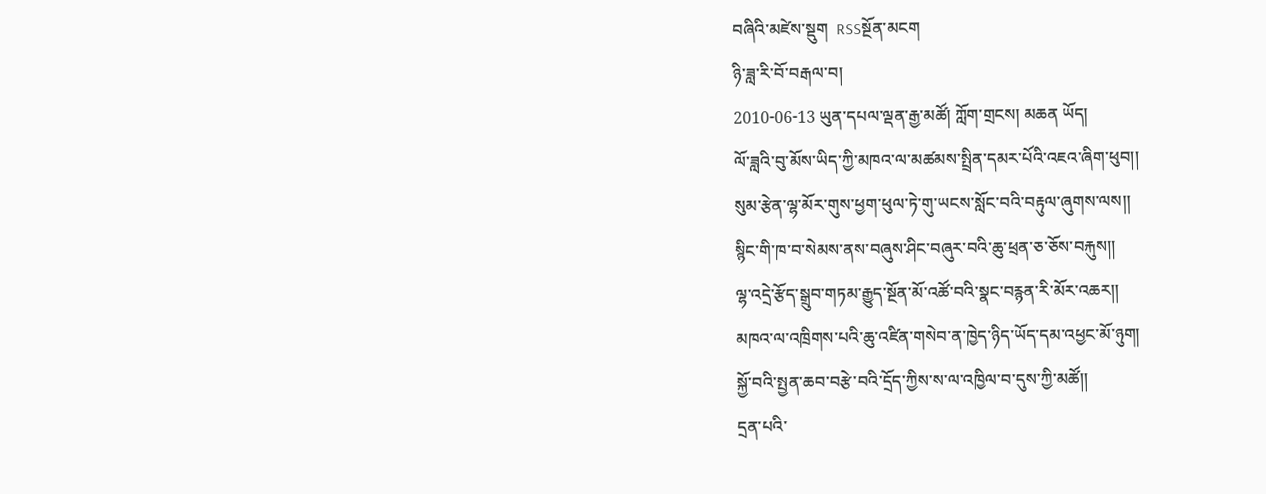བཞིའི་མཛེས་སྡུག  RSSསྔོན་མངག
ཉི་ཟླ་རི་བོ་བརྒལ་བ།
2010-06-13 ཡུན་དཔལ་ལྡན་རྒྱ་མཚོ། ཀློག་གྲངས། མཆན ཡོད།
ལོ་ཟླའི་བུ་མོས་ཡིད་ཀྱི་མཁའ་ལ་མཚམས་སྤྲིན་དམར་པོའི་འཇའ་ཞིག་ཕུབ།།
སུམ་རྩེན་ལྷ་མོར་གུས་ཕྱག་ཕུལ་ཏེ་གུ་ཡངས་སློང་བའི་བརྟུལ་ཞུགས་ལས།།
སྙིང་གི་ཁ་བ་སེམས་ནས་བཞུས་ཤིང་བཞུར་བའི་ཆུ་ཕྲན་ཅ་ཅོས་བརྐུས།།
ལྷ་འདྲེ་རྩོད་སྒྲུབ་གཏམ་རྒྱུད་སྔོན་མོ་འཚོ་བའི་སྣང་བརྙན་རི་མོར་འཆར།།
མཁའ་ལ་འཁྲིགས་པའི་ཆུ་འཛིན་གསེབ་ན་ཁྱེད་ཉིད་ཡོད་དམ་འཕྱང་མོ་ཉུག།
སྐྱོ་བའི་སྤྱན་ཆབ་བརྩེ་བའི་དྲོད་ཀྱིས་ས་ལ་འཁྱིལ་བ་དུས་ཀྱི་མཚོ།།
དྲན་པའི་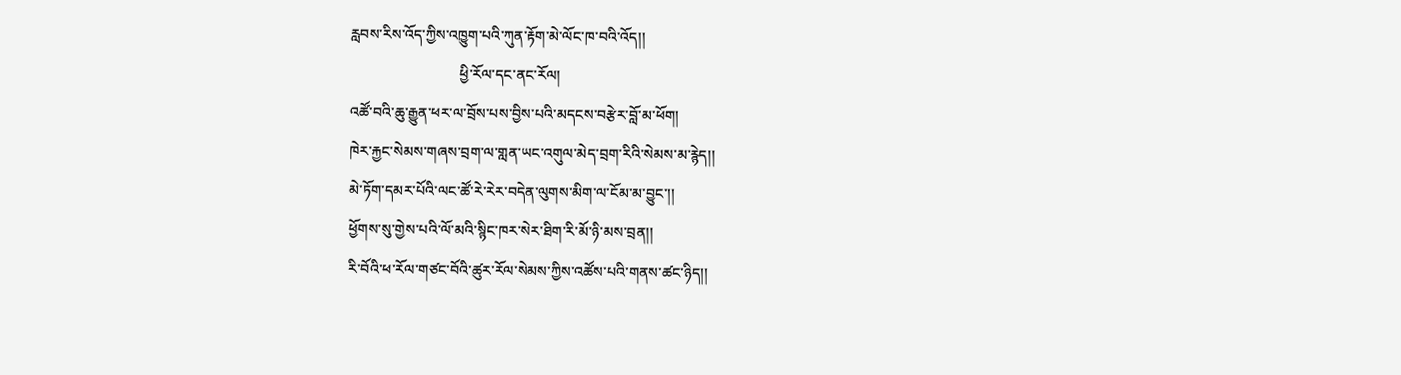རླབས་རིས་འོད་ཀྱིས་འཁྱུག་པའི་ཀུན་རྟོག་མེ་ལོང་ཁ་བའི་འོད།།
                              ཕྱི་རོལ་དང་ནང་རོལ།
འཚོ་བའི་ཆུ་རྒྱུན་ཕར་ལ་བྲོས་པས་བྱིས་པའི་མདངས་བརྩེར་བློ་མ་ཕོག།
ཁེར་རྐྱང་སེམས་གཞས་བྲག་ལ་གླན་ཡང་འགུལ་མེད་བྲག་རིའི་སེམས་མ་རྙེད།།
མེ་ཏོག་དམར་པོའི་ལང་ཚོ་རེ་རེར་བདེན་ལུགས་མིག་ལ་ངོམ་མ་བྱུང་།།
ཕྱོགས་སུ་གྱེས་པའི་ལོ་མའི་སྙིང་ཁར་སེར་ཐིག་རི་མོ་ཉི་མས་བྲན།།
རི་བོའི་ཕ་རོལ་གཙང་བོའི་ཚུར་རོལ་སེམས་ཀྱིས་འཚོས་པའི་གནས་ཚང་ཉིད།།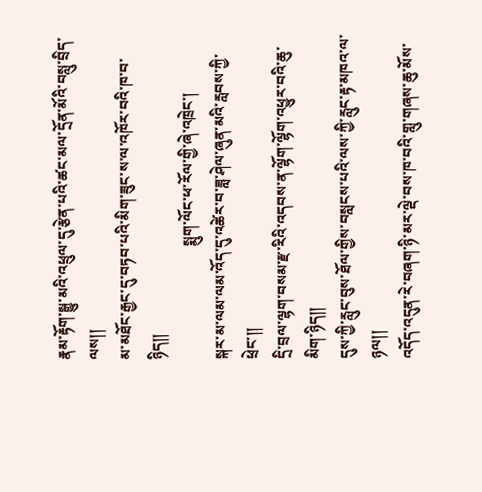རྣམ་རྟོག་སྒྱུ་མའི་འཕྲུལ་དུ་རྩེན་པའི་ཚང་མལ་དྲོན་མོའི་བསླུ་བྲིད་ལས།།
མ་མཐོང་རྒྱང་དུ་བཏབ་པའི་མིག་ཟུང་ས་ལ་འཁོར་བའི་ཁ་བ་ཉིད།།
                               སྨུག་ལོང་ཕ་རོལ་གྱི་ཞེ་འཁྲེང་།
སྐར་མ་ལམ་ལམ་འོད་དུ་འཚེར་བ་ཟླ་ཤེལ་ཞུན་མའི་རླབས་ཀྱི་ཕྲེང་།།
དྲི་བྲལ་ལྷག་བསམ་རྫ་རིའི་འདབས་ན་ལྷོག་ལྷོག་འཕྱུར་བའི་ཆུ་མིག་ཉིད།།
དུས་ཀྱི་རླུང་བུས་ཐོལ་གྱིས་བསླངས་པའི་ལས་ཀྱི་རླུང་རྟ་མཁའ་ལ་ཉལ།།
འདོད་འདུན་རེ་བཞག་ཉི་མར་ལྡེ་བས་ཁ་བའི་གླུ་གཞས་ཆུ་མོས་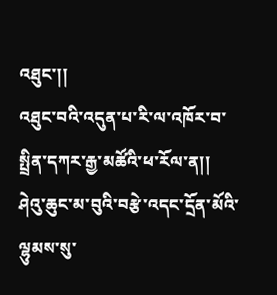འཐུང་།།
འཐུང་བའི་འདུན་པ་རི་ལ་འཁོར་བ་སྤྲིན་དཀར་རྒྱ་མཚོའི་ཕ་རོལ་ན།།
ཤེའུ་ཆུང་མ་བུའི་བརྩེ་འདང་དྲོན་མོའི་ལྷུམས་སུ་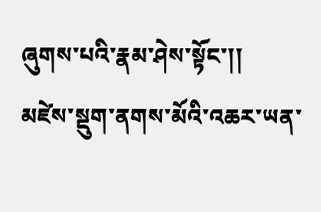ཞུགས་པའི་རྣམ་ཤེས་སྟོང་།།
མཛེས་སྡུག་ནགས་མོའི་འཆར་ཡན་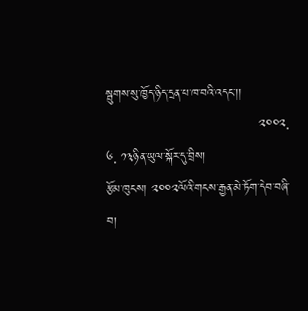སྦུགས་སུ་ཁྱོད་ཉིད་དྲན་པ་ཁ་བའི་འདང་།།
                                     ༢༠༠༢. ༦. ༡༣ཉིན་ཡུལ་སྐོར་དུ་བྲིས།
རྩོམ་ཁུངས། ༢༠༠༢ལོའི་གངས་རྒྱན་མེ་ཏོག་དེབ་བཞི་བ།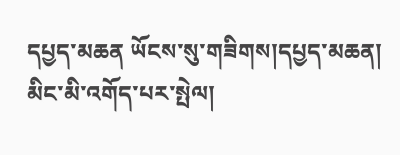དཔྱད་མཆན ཡོངས་སུ་གཟིགས།དཔྱད་མཆན།
མིང་མི་འགོད་པར་སྤེལ།